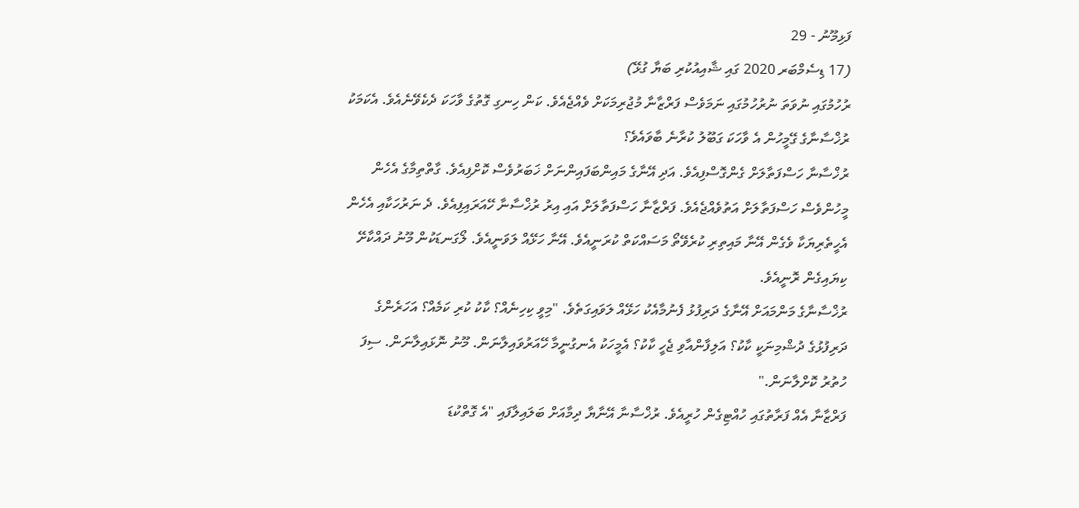ފަޅިމޫނު - 29
(17 ޑިސެމްބަރ 2020 ގައި ޝާއިއުކުރި ބަޔާ ގުޅޭ)
ރުހުމުގައި ނުވަތަ ނުރުހުމުގައި ނަމަވެސް ފަރްޒާނާ މުޖުރިމަކަށް ވެއްޖެއެވެ. ކަން ހިނގި ގޮތުގެ ވާހަކަ ދެކެވޭނެއެވެ. އެކަމަކު ރުޚްސާނާގެ ގޭމީހުން އެ ވާހަކަ ގަބޫލު ކުރާނެ ބާވައެވެ؟
ރުޚްސާނާ ހަސްފަތާލަށް ގެންގޮސްފިއެވެ. އަދި އޭނާގެ މައިންބަފައިންނަށް ޚަބަރުވެސް ކޮށްފިއެވެ. ގާތްތިމާގެ އެހެން މީހުންވެސް ހަސްފަތާލަށް އަތުވެއްޖެއެވެ. ފަރްޒާނާ ހަސްފަތާލަށް އައި އިރު ރުޚްސާނާ ހޭއަރައިފިއެވެ. ދެ ނަރުހަކާއި އެހެން އެހީތެރިޔަކާ ވެގެން އޭނާ މައިތިރި ކުރެވޭތޯ މަސައްކަތް ކުރަނީއެވެ. އޭނާ ހަޅޭއް ލަވަނީއެވެ. ލޯގަނޑަކުން މޫނު ދައްކާށޭ ކިޔައިގެން ރޮނީއެވެ.
ރުޚްސާނާގެ މަންމައަށް އޭނާގެ ދަރިފުޅު ފެނުމާއެކު ހަޅޭއް ލަވައިގަތެވެ. "މިވީ ކިހިނެއް؟ ކާކު ކުރި ކަމެއް؟ އަހަރެންގެ ދަރިފުޅުގެ ދުޝްމިނަކީ ކާކު؟ އަލިފާންއާވި ޖެހީ ކާކު؟ އެމީހަކު އެނގުނީމާ ހޭއަރުވައިލާނަން. މޫނު ނޮޅައިލާނަން. ސިފަ ހުތުރު ކޮށްލާނަން."
ފަރްޒާނާ އެއް ފަރާތުގައި ހުއްޓިގެން ހުރީއެވެ. ރުޚްސާނާ އޭނާޔާ ދިމާއަށް ބަލައިލާފައި "އެ ގޮތްކުޑަ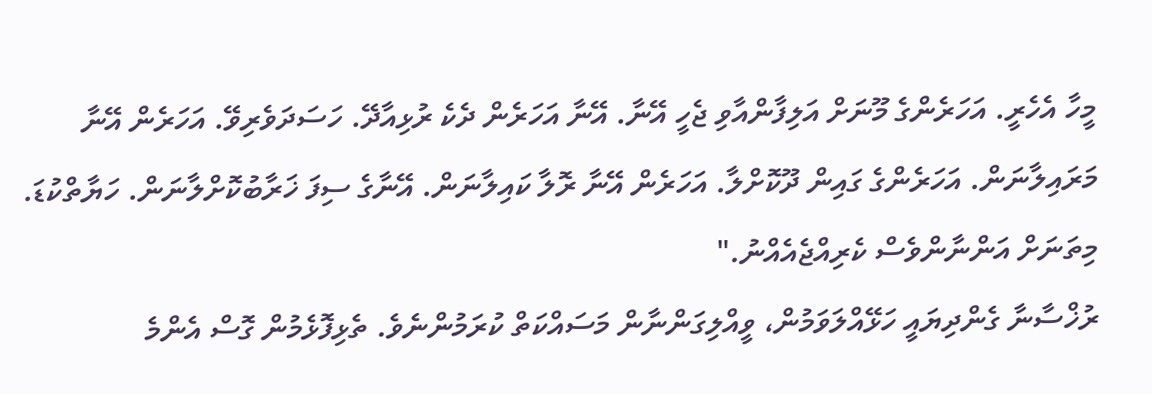މީހާ އެހެރީ. އަހަރެންގެ މޫނަށް އަލިފާންއާވި ޖެހީ އޭނާ. އޭނާ އަހަރެން ދެކެ ރުޅިއާދޭ. ހަސަދަވެރިވޭ. އަހަރެން އޭނާ މަރައިލާނަން. އަހަރެންގެ ގައިން ދޫކޮށްލާ. އަހަރެން އޭނާ ރޮލާ ކައިލާނަން. އޭނާގެ ސިފަ ޚަރާބުކޮށްލާނަން. ހަޔާތްކުޑަ. މިތަނަށް އަންނާންވެސް ކެރިއްޖެއެއްނު."
ރުޚްސާނާ ގެންދިޔައީ ހަޅޭއްލަވަމުން، ވީއްލިގަންނާން މަސައްކަތް ކުރަމުންނެވެ. ތެޅިފޮޅެމުން ގޮސް އެންމެ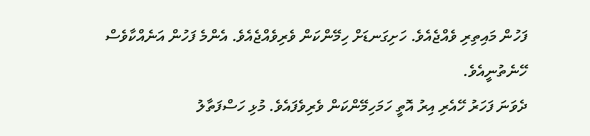ފަހުން މައިތިރި ވެއްޖެއެވެ. ހަށިގަނޑަށް ހިމޭންކަން ވެރިވެއްޖެއެވެ. އެންމެ ފަހުން އަނެއްކާވެސް ހޭނެތުނީއެވެ.
ދެވަނަ ފަހަރު ހޭއެރި އިރު އޮތީ ހަމަހިމޭންކަން ވެރިވެފައެވެ. މުޅި ހަސްފަތާލު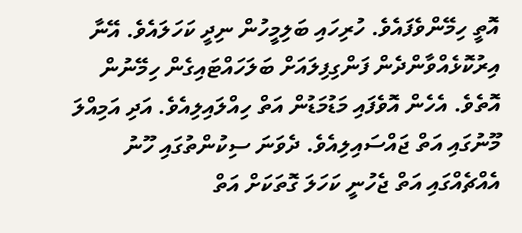އޮތީ ހިމޭންވެފައެވެ. ހުރިހައި ބަލިމީހުން ނިދީ ކަހަލައެވެ. އޭނާ އިރުކޮޅެއްވާންދެން ފަންގިފިލައަށް ބަލަހައްޓައިގެން ހިމޭނުން އޮތެވެ. އެހެން އޮވެފައި މަޑުމަޑުން އަތް ހިއްލައިލިއެވެ. އަދި އަމިއްލަ މޫނުގައި އަތް ޖައްސައިލިއެވެ. ދެވަނަ ސިކުންތުގައި ހޫނު އެއްޗެއްގައި އަތް ޖެހުނީ ކަހަލަ ގޮތަކަށް އަތް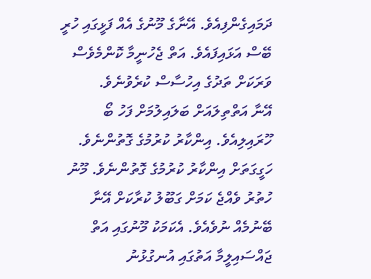ދަމައިގެންފިއެވެ. އޭނާގެ މޫނުގެ އެއް ފަޅީގައި ހުރީ ބޭސް އަޅައިފައެވެ. އަތް ޖެހުނީމާ ކޮންމެވެސް ވަރަކަށް ތަދުގެ އިހުސާސް ކުރެވުނެވެ.
އޭނާ އަތްތިލައަށް ބަލައިލުމަށް ފަހު ބޯ ހޫރައިލިއެވެ. އިންކާރު ކުރުމުގެ ގޮތުންނެވެ. ހަގީގަތަށް އިންކާރު ކުރުމުގެ ގޮތުންނެވެ. މޫނު ހުތުރު ވެއްޖެ ކަމަށް ގަބޫލު ކުރާކަށް އޭނާ ބޭނުމެއް ނުވެއެވެ. އެކަމަކު މޫނުގައި އަތް ޖައްސައިލީމާ އަތުގައި އުނގުޅުނު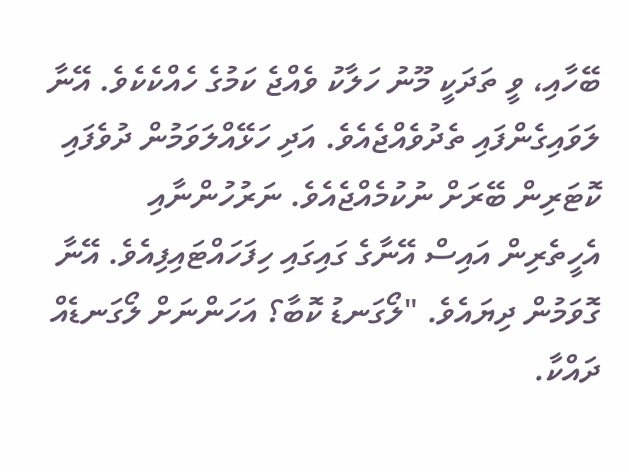ބޭހާއި، ވީ ތަދަކީ މޫނު ހަލާކު ވެއްޖެ ކަމުގެ ހެއްކެކެވެ. އޭނާ ލަވައިގެންފައި ތެދުވެއްޖެއެވެ. އަދި ހަޅޭއްލަވަމުން ދުވެފައި ކޮޓަރިން ބޭރަށް ނުކުމެއްޖެއެވެ. ނަރުހުންނާއި އެހީތެރިން އައިސް އޭނާގެ ގައިގައި ހިފަހައްޓައިފިއެވެ. އޭނާ ގޮވަމުން ދިޔައެވެ. "ލޯގަނޑު ކޮބާ؟ އަހަންނަށް ލޯގަނޑެއް ދައްކާ.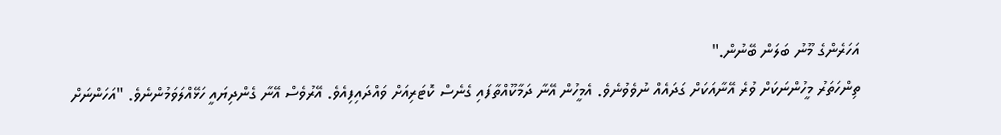އަހަރެންގެ މޫނު ބަލަން ބޭނުން."
ތިންހަތަރު މީހުންނަކަށް ވުރެ އޭނާއަކަށް ގަދައެއް ނުވެވުނެވެ. އެމީހުން އޭނާ ދަމާކޫއްތާފައި ގެނެސް ކޮޓަރިއަށް ވައްދައިފިއެވެ. އޭރުވެސް އޭނާ ގެންދިޔައީ ހަޅޭއްލަވަމުންނެވެ. "އަހަންނަށް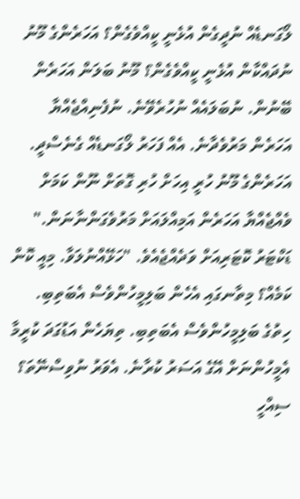ލޯގަނޑެއް ނުދީގެން އުޅެނީ ކީއްވެގެން؟ އަހަރެންގެ މޫނު ނުދައްކާން އުޅެނީ ކީއްވެގެން؟ މޫނު ބަލަން އަހަރެން ބޭނުން. ނުބަލައެއް ނުހުރެވޭނެ. ނުފެނިއްޖެއްޔާ އަހަރެން މަރުވެދާނެ. އެއް ފަހަރު ލޯގަނޑެއް ގެނެސްދީ. އަހަރެންގެ މޫނު ހުރީ އިހަށް ހުރި ގޮތަށް ނޫން ކަމަށް ވެއްޖެއްޔާ އަހަރެން އަމިއްލައަށް މަރުވެގަންނާނަން."
ޑަކްޓަރު ކޮޓަރިއަށް ވަދެއްޖެއެވެ. "ހަޅޭއްނުލަވާ. މިއީ ކޮން ކަމެއް؟ މިތާނގައި އެހެން ބަލިމީހުންވެސް އެބަތިބި. ހިތުގެ ބަލިމީހުންވެސް އެބަތިބި. ތިޔަހެން އަޑުގަދަ ކުރީމާ އެމީހުންނަށް އޭގެ އަސަރު ކުރާނެ. އެވަރު ނުވިސްނޭތަ؟ ސިއްހީ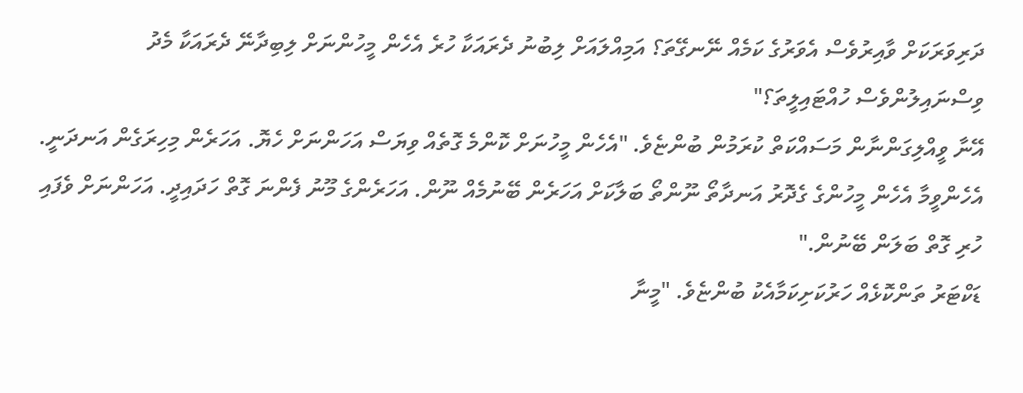ދަރިވަރަކަށް ވާއިރުވެސް އެވަރުގެ ކަމެއް ނޭނގޭތަ؟ އަމިއްލައަށް ލިބުނު ދެރައަކާ ހުރެ އެހެން މީހުންނަށް ލިބިދާނޭ ދެރައަކާ މެދު ވިސްނައިލުންވެސް ހުއްޓައިލީތަ؟"
އޭނާ ވީއްލިގަންނާން މަސައްކަތް ކުރަމުން ބުންޏެވެ. "އެހެން މީހުނަށް ކޮންމެ ގޮތެއް ވިޔަސް އަހަންނަށް ހެޔޮ. އަހަރެން މިހިރަގެން އަނދަނީ. އެހެންވީމާ އެހެން މީހުންގެ ގެދޮރު އަނދާތޯ ނޫންތޯ ބަލާކަށް އަހަރެން ބޭނުމެއް ނޫން. އަހަރެންގެ މޫނު ފެންނަ ގޮތް ހަދައިދީ. އަހަންނަށް ވެފައި ހުރި ގޮތް ބަލަން ބޭނުން."
ޑަކްޓަރު ތަންކޮޅެއް ހަރުކަށިކަމާއެކު ބުންޏެވެ. "މީނާ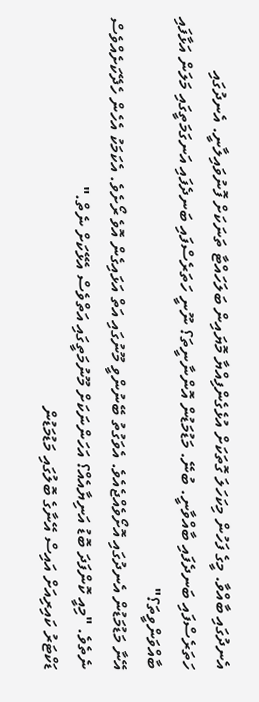އެނދުގައި ބާއްވާ. މީގެ ފަހުން މިކަހަލަ ގޮތަކަށް އުޅެގެންފިއްޔާ މޮޔައިން ބަލަހައްޓާ ތަނަކަށް ފޮނުވައިލާނީ. އެނދުގައި ހަތަރެސްފައި ބަނދެފައި ބާއްވާނީ. ބުނޭ. މަޑުމަޑުން އޮންނާނީތަ؟ ނޫނީ ހަތަރެސްފައި ބަނދެފައި އަނގަމަތީގައި މަލަން އަޅާފައި ބާއްވަންވީތަ؟"
އޭނާ މަޑުމަޑުން އެނދުގައި އޮށޯވެއްޖެއެވެ. އެވަގުތު ބޭނުންވީ މޫނުގައި އަތް އަޅައިގެން އޮވެ ރޯށެވެ. އެކަމަކު އެހެން ހެދޭކަށެއްވެސް ނެތެވެ. "މިއީ ކޮންފަދަ ބޮޑު އަނިޔާއެއް؟ އަހަންނަކަށް މޫނުމަތީގައި އަތްވެސް އެޅޭކަށް ނެތް."
ޑަކްޓަރު ކައިރިއަށް އައިސް އޭނާގެ ބޮލުގައި މަޑުމަޑުން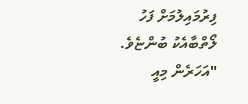ފިރުމައިލުމަށް ފަހު ލޯތްބާއެކު ބުންޏެވެ. "އަހަރެން މިއީ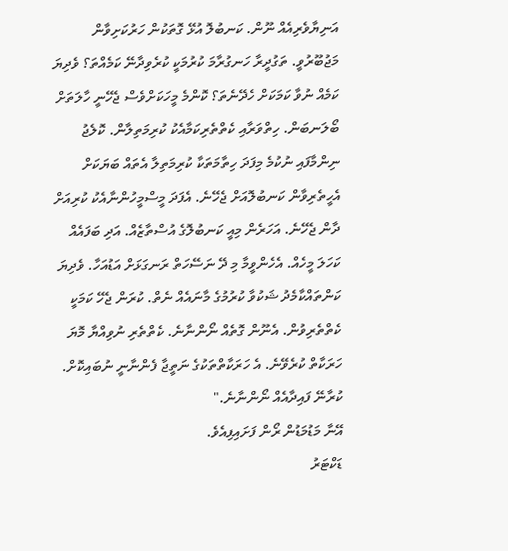އަނިޔާވެރިއެއް ނޫން. ކަނބުލޮ އުޅޭ ގޮތަކުން ހަރުކަށިވާން މަޖުބޫރުވީ. ތަގުދީރާ ހަނގުރާމަ ކުރުމަކީ ކުރެވިދާނޭ ކަމެއްތަ؟ ވެދިޔަ ކަމެއް ނުވާ ކަމަކަށް ހެދޭނެތަ؟ ކޮންމެ މީހަކަށްވެސް ޖެހޭނީ ހާލަތަށް ބޯލަނބަން. ހިތްވަރާއި ކެތްތެރިކަމާއެކު ކުރިމަތިލާން. ކޮލެޖު ނިންމާފައި ނުކުމެ މިފަދަ ހިތާމަތަކާ ކުރިމަތިލާ އެތައް ބަޔަކަށް އެހީތެރިވާން ކަނބުލޮއަށް ޖެހޭނެ. އެފަދަ މީސްމީހުންނާއެކު ކުރިއަށް ދާން ޖެހޭނެ. އަހަރެން މިއީ ކަނބުލޮގެ އުސްތާޒެއް. އަދި ބަފައެއް ކަހަލަ މީހެއް. އެހެންވީމާ މި ދޭ ނަސޭހަތް ރަނގަޅަށް އަޑުއަހާ. ވެދިޔަ ކަންތައްކާމެދު ޝަކުވާ ކުރުމުގެ މާނައެއް ނެތް. ކުރަން ޖެހޭ ކަމަކީ ކެތްތެރިވުން. އެނޫން ގޮތެއް ނޯންނާނެ. ކެތްތެރި ނުވިއްޔާ މޮޔަ ހަރަކާތް ކުރެވޭނެ. އެ ހަރަކާތްތަކުގެ ނަތީޖާ ފެންނާނީ ނުބައިކޮށް. ކުރާނޭ ފައިދާއެއް ނޯންނާނެ."
އޭނާ މަޑުމަޑުން ރޯން ފަށައިފިއެވެ.
ޑަކްޓަރު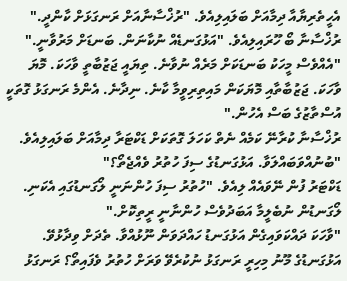އެހީތެރިޔާއާ ދިމާއަށް ބަލައިލިއެވެ. "ރުޚްސާނާއަށް ރަނގަޅަށް ކާންދީ."
ރުޚްސާނާ ބޯ ހޫރައިލިއެވެ. "އަޅުގަނޑެއް ނުކާނަން. ބަނޑަށް މަރުވާނީ."
"އެއްވެސް މީހަކު ބަނޑަކަށް މަރެއް ނުވާނެ. ތިޔައީ ޖަޒުބާތީ ވާހަކަ. މޮޔަ ވާހަކަ. ޖަޒުބާތާއި މޮޔަކަން މައިތިރިވީމާ ކާނެ. ނިދާނެ. އެންމެ ރަނގަޅު ގޮތަކީ އުސްތާޒުގެ ބަސް އެހުން."
ރުޚްސާނާ ކުރާނޭ ކަމެއް ނެތް ކަހަލަ ގޮތަކަށް ޑަކްޓަރާ ދިމާއަށް ބަލައިލިއެވެ. "ބުނުއްވަބައްލަވާ. އަޅުގަނޑުގެ ސިފަ ހުތުރު ވެއްޖެތޯ؟"
ޑަކްޓަރު ފުން ނޭވައެއް ލިއެވެ. "ހުތުރު ސިފަ ހުންނަނީ ލޯގަނޑުގައި އެކަނި. ލޯގަނޑުން ނުބެލީމާ އަބަދުވެސް ހުންނާނީ ރީތިކޮށް."
"ވާހަކަ ދައްކަވައިގެން އަޅުގަނޑު ހައްދަވަން ނޫޅުއްވާ. ތެދަށް ވިދާޅުވޭ. އަޅުގަނޑުގެ މޫނު މިހިރީ ރަނގަޅު ނުކުރެވޭ ވަރަށް ހުތުރު ވެފައިތޯ؟ ރަނގަޅު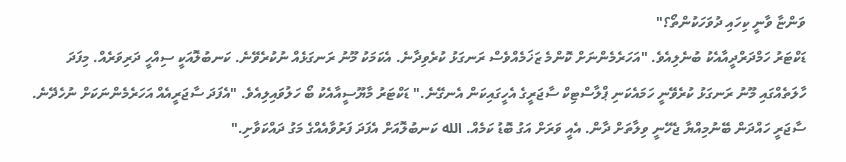ވަންޏާ ވާނީ ކިހައި ދުވަހަކުންތޯ؟"
ޑަކްޓަރު ހަމްދަރްދީއާއެކު ބުނެލިއެވެ. "އަހަރެމެންނަށް ކޮންމެ ޒަޚަމެއްވެސް ރަނގަޅު ކުރެވިދާނެ. އެކަމަކު މޫނު ރަނގަޅެއް ނުކުރެވޭނެ. ކަނބުލޮއަކީ ސިއްހީ ދަރިވަރެއް. މިފަދަ ހާލަތެއްގައި މޫނު ރަނގަޅު ކުރެވޭނީ ހަމައެކަނި ޕްލާސްޓިކް ސާޖަރީގެ އެހީގައިކަން އެނގޭނެ." ޑަކްޓަރު މާޔޫސީއާއެކު ބޯ ހަލުވައިލިއެވެ. "އެފަދަ ސާޖަރީއެއް އަހަރެމެންނަކަށް ނުހެދޭނެ. ސާޖަރީ ހައްދަން ބޭނުމިއްޔާ ޖެހޭނީ ވިލާތަށް ދާން. އެއީ ވަރަށް އަގު ބޮޑު ކަމެއް. الله ކަނބުލޮއަށް އެފަދަ ފަރުވާއެއްގެ މަގު ދައްކަވާށި."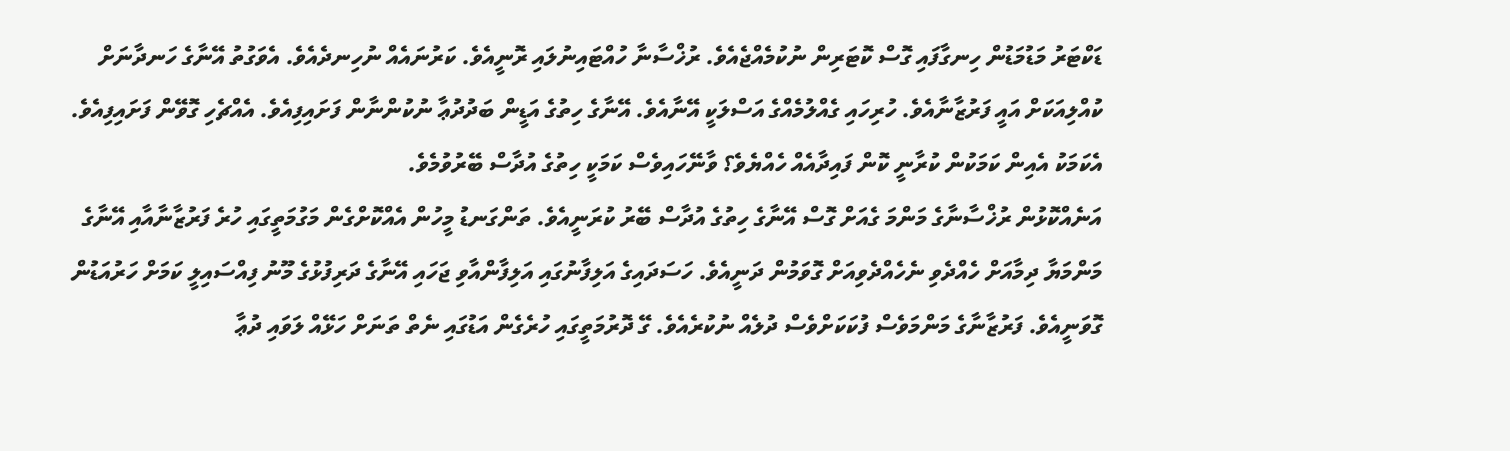ޑަކްޓަރު މަޑުމަޑުން ހިނގާފައި ގޮސް ކޮޓަރިން ނުކުމެއްޖެއެވެ. ރުޚްސާނާ ހުއްޓައިނުލައި ރޮނީއެވެ. ކަރުނައެއް ނުހިނދެއެވެ. އެވަގުތު އޭނާގެ ހަނދާނަށް ކުއްލިއަކަށް އައީ ފަރުޒާނާއެވެ. ހުރިހައި ގެއްލުމެއްގެ އަސްލަކީ އޭނާއެވެ. އޭނާގެ ހިތުގެ އަޑީން ބަދުދުޢާ ނުކުންނާން ފަށައިފިއެވެ. އެއްޗެހި ގޮވޭން ފަށައިފިއެވެ. އެކަމަކު އެއިން ކަމަކުން ކުރާނީ ކޮން ފައިދާއެއް ހެއްޔެވެ؟ ވާނޭހައިވެސް ކަމަކީ ހިތުގެ އުދާސް ބޭރުވުމެވެ.
އަނެއްކޮޅުން ރުޚްސާނާގެ މަންމަ ގެއަށް ގޮސް އޭނާގެ ހިތުގެ އުދާސް ބޭރު ކުރަނީއެވެ. ތަންގަނޑު މީހުން އެއްކޮށްގެން މަގުމަތީގައި ހުރެ ފަރުޒާނާއާއި އޭނާގެ މަންމަޔާ ދިމާއަށް ހެއްދެވި ނެހެއްދެވިއަށް ގޮވަމުން ދަނީއެވެ. ހަސަދައިގެ އަލިފާނުގައި އަލިފާންއާވި ޖަހައި އޭނާގެ ދަރިފުޅުގެ މޫނު ފިއްސައިލީ ކަމަށް ހަރުއަޑުން ގޮވަނީއެވެ. ފަރުޒާނާގެ މަންމަވެސް ފުކަކަށްވެސް ދުލެއް ނުކުރެއެވެ. ގޭ ދޮރުމަތީގައި ހުރެގެން އަޑުގައި ނެތް ތަނަށް ހަޅޭއް ލަވައި ދުޢާ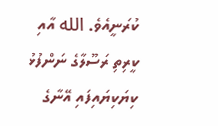ކުރަނީއެވެ. الله އާއި ކީރިތި ރަސޫލާގެ ނަންފުޅު ކިޔަކިޔައިފައި އޭނާގެ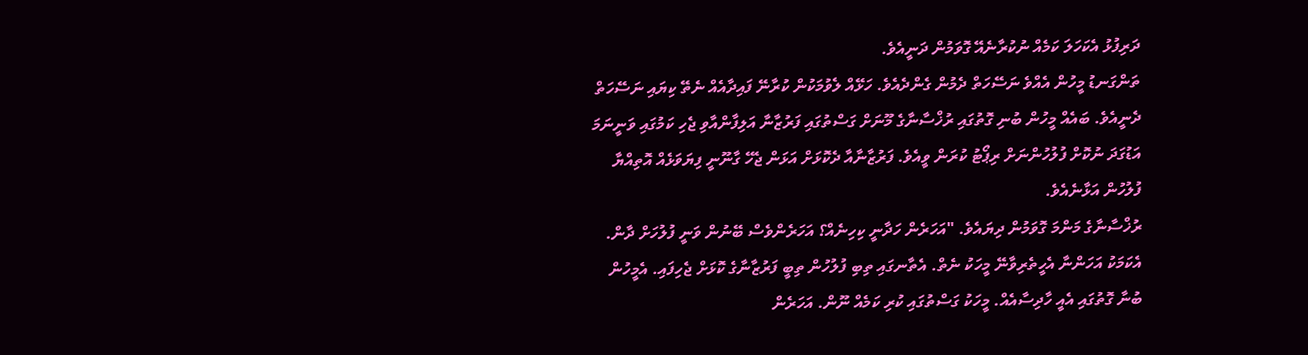ދަރިފުޅު އެކަހަލަ ކަމެއް ނުކުރާނެއޭ ގޮވަމުން ދަނީއެވެ.
ތަންގަނޑު މީހުން އެއްވެ ނަސޭހަތް ދެމުން ގެންދެއެވެ. ހަޅޭއް ލެވުމަކުން ކުރާނޭ ފައިދާއެއް ނެތޭ ކިޔައި ނަސޭހަތް ދެނީއެވެ. ބައެއް މީހުން ބުނި ގޮތުގައި ރުޚްސާނާގެ މޫނަށް ގަސްތުގައި ފަރުޒާނާ އަލިފާންއާވި ޖެހި ކަމުގައި ވަނީނަމަ އަޑުގަދަ ނުކޮށް ފުލުހުންނަށް ރިޕޯޓު ކުރަން ވީއެވެ. ފަރުޒާނާއާ ދެކޮޅަށް އަޅަން ޖެހޭ ގާނޫނީ ފިޔަވަޅެއް އޮތިއްޔާ ފުލުހުން އަޅާނެއެވެ.
ރުޚްސާނާގެ މަންމަ ގޮވަމުން ދިޔައެވެ. "އަހަރެން ހަދާނީ ކިހިނެއް؟ އަހަރެންވެސް ބޭނުން ވަނީ ފުލުހަށް ދާން. އެކަމަކު އަހަންނާ އެހީތެރިވާނޭ މީހަކު ނެތް. އެތާނގައި ތިބި ފުލުހުން ތިބީ ފަރުޒާނާގެ ކޮޅަށް ޖެހިފައި. އެމީހުން ބުނާ ގޮތުގައި އެއީ ހާދިސާއެއް. މީހަކު ގަސްތުގައި ކުރި ކަމެއް ނޫން. އަހަރެން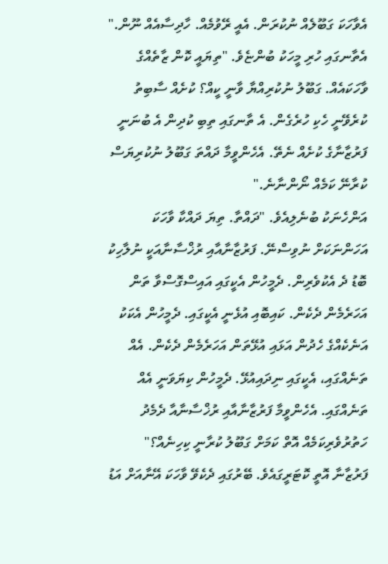އެވާހަކަ ގަބޫލެއް ނުކުރަން. އެއީ ރޭވުމެއް. ހާދިސާއެއް ނޫން."
އެތާނގައި ހުރި މީހަކު ބުންޏެވެ. "ތިޔައީ ކޮން ޒާތެއްގެ ވާހަކައެއް. ގަބޫލު ނުކުރިއްޔާ ވާނީ ކީއް؟ ކުށެއް ސާބިތު ކުރެވޭނީ ހެކި ހުރެގެން. އެ ތާނގައި ތިބި ކުދިން އެ ބުނަނީ ފަރުޒާނާގެ ކުށެއް ނެތޭ. އެހެންވީމާ ދައްތަ ގަބޫލު ނުކުރިޔަސް ކުރާނޭ ކަމެއް ނޯންނާނެ."
އަންހެނަކު ބުނެލިއެވެ. "ދައްތާ. ތިޔަ ދައްކާ ވާހަކަ އަހަންނަކަށް ނުވިސްނޭ. ފަރުޒާނާއާއި ރުޚްސާނާއަކީ ނުލާހިކު ބޮޑު ދެ އެކުވެރިން. ދެމީހުން އެކީގައި އައިސްގޮސްވާ ތަން އަހަރެމެން ދެކެން. ކައިބޮއި އުޅެނީ އެކީގައި. ދެމީހުން އެކަކު އަނެކެއްގެ ހެދުން އަޅައި އުޅޭތަން އަހަރެމެން ދެކެން. އެއް ތަނެއްގައި، އެކީގައި ނިދައިއުޅޭ. ދެމީހުން ކިޔަވަނީ އެއް ތަނެއްގައި. އެހެންވީމާ ފަރުޒާނާއާއި ރުޚްސާނާއާ ދެމެދު ހަތުރުވެރިކަމެއް އޮތް ކަމަށް ގަބޫލު ކުރާނީ ކިހިނެއް؟"
ފަރުޒާނާ އޮތީ ކޮޓަރީގައެވެ. ބޭރުގައި ދެކެވޭ ވާހަކަ އޭނާއަށް އަޑު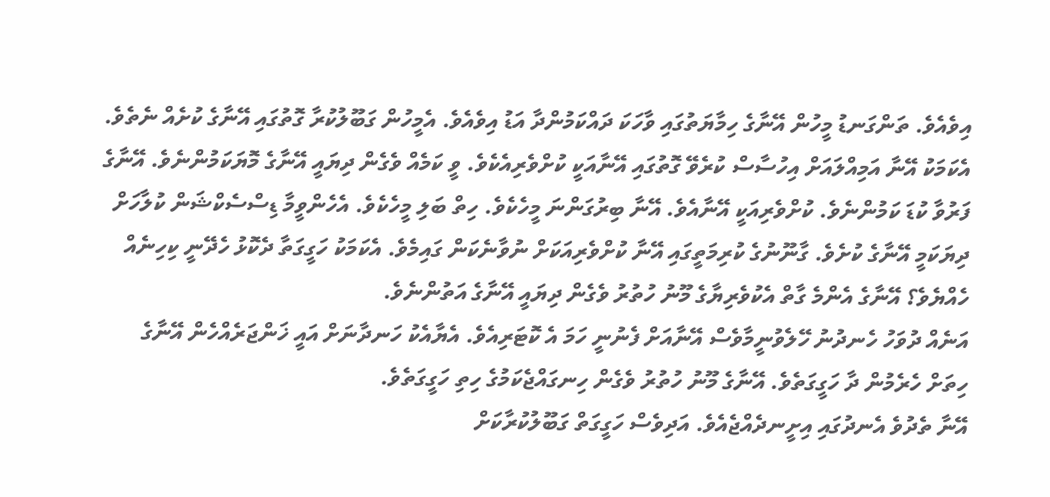އިވެއެވެ. ތަންގަނޑު މީހުން އޭނާގެ ހިމާޔަތުގައި ވާހަކަ ދައްކަމުންދާ އަޑު އިވެއެވެ. އެމީހުން ގަބޫލުކުރާ ގޮތުގައި އޭނާގެ ކުށެއް ނެތެވެ. އެކަމަކު އޭނާ އަމިއްލައަށް އިހުސާސް ކުރެވޭ ގޮތުގައި އޭނާއަކީ ކުށްވެރިއެކެވެ. ވީ ކަމެއް ވެގެން ދިޔައީ އޭނާގެ މޮޔަކަމުންނެވެ. އޭނާގެ ފަރުވާ ކުޑަ ކަމުންނެވެ. ކުށްވެރިއަކީ އޭނާއެވެ. އޭނާ ބިރުގަންނަ މީހެކެވެ. ހިތް ބަލި މީހެކެވެ. އެހެންވީމާ ޑިސްސެކްޝަން ކުލާހަށް ދިޔަކަމީ އޭނާގެ ކުށެވެ. ގާނޫނުގެ ކުރިމަތީގައި އޭނާ ކުށްވެރިއަކަށް ނުވާނެކަން ގައިމެވެ. އެކަމަކު ހަގީގަތާ ދެކޮޅު ހެދޭނީ ކިހިނެއް ހެއްޔެވެ؟ އޭނާގެ އެންމެ ގާތް އެކުވެރިޔާގެ މޫނު ހުތުރު ވެގެން ދިޔައީ އޭނާގެ އަތުންނެވެ.
އަނެއް ދުވަހު ހެނދުނު ހޭލެވުނީމާވެސް އޭނާއަށް ފެނުނީ ހަމަ އެ ކޮޓަރިއެވެ. އެޔާއެކު ހަނދާނަށް އައީ ޚަންޖަރެއްހެން އޭނާގެ ހިތަށް ހެރެމުން ދާ ހަގީގަތެވެ. އޭނާގެ މޫނު ހުތުރު ވެގެން ހިނގައްޖެކަމުގެ ހިތި ހަގީގަތެވެ.
އޭނާ ތެދުވެ އެނދުގައި އިށީނދެއްޖެއެވެ. އަދިވެސް ހަގީގަތް ގަބޫލުކުރާކަށް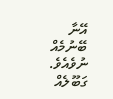އޭނާ ބޭނުމެއް ނުވެއެވެ. ގަބޫލެއް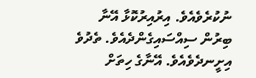ނުކުރެވެއެވެ. އިރުއިރުކޮޅާ އޭނާ ބިރުން ސިއްސައިގެންދެއެވެ. ތެދުވެ އިށީނދެވެއެވެ. އޭނާގެ ހިތަށް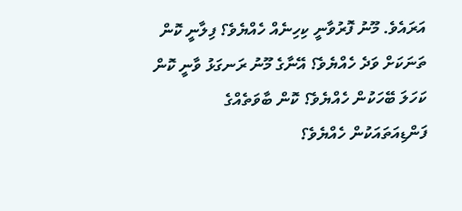އަރައެވެ. މޫނު ފޮރުވާނީ ކިހިނެއް ހެއްޔެވެ؟ ފިލާނީ ކޮން ތަނަކަށް ވަދެ ހެއްޔެވެ؟ އޭނާގެ މޫނު ރަނގަޅު ވާނީ ކޮން ކަހަލަ ބޭހަކުން ހެއްޔެވެ؟ ކޮން ބާވަތެއްގެ ފަންޑިއަތައަކުން ހެއްޔެވެ؟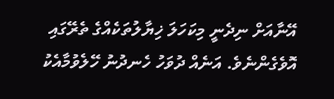އޭނާއަށް ނިދެނީ މިކަހަލަ ޚިޔާލުތަކެއްގެ ތެރޭގައި އޮވެގެންނެވެ. އަނެއް ދުވަހު ހެނދުނު ހޭލެވުމާއެކު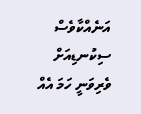އަނެއްކާވެސް ސިކުނޑިއަށް ވެރިވަނީ ހަމަ އެއް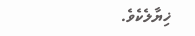ޚިޔާލެކެވެ.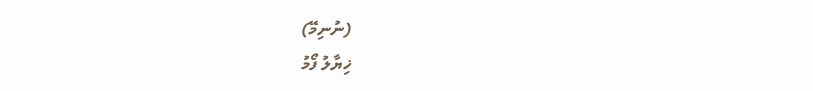(ނުނިމޭ)
ޚިޔާލު ފޯމު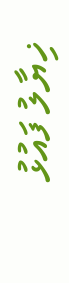ޚިޔާލު ފައުޅު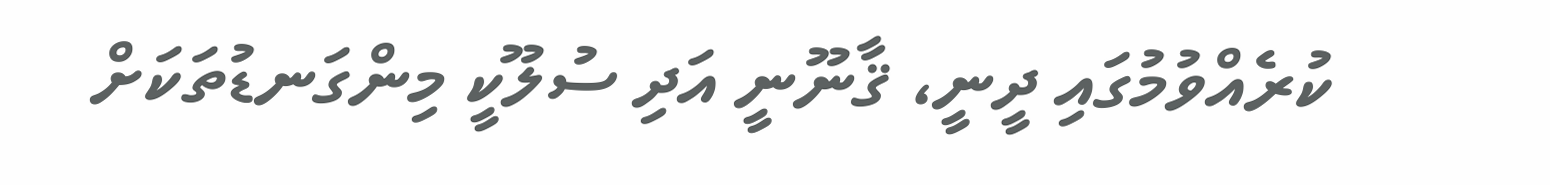ކުރެއްވުމުގައި ދީނީ، ޤާނޫނީ އަދި ސުލޫކީ މިންގަނޑުތަކަށް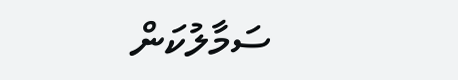ސަމާލުކަން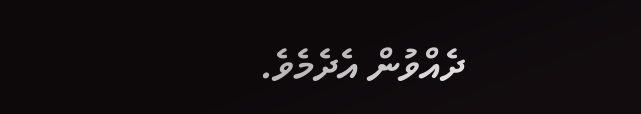ދެއްވުން އެދެމެވެ.